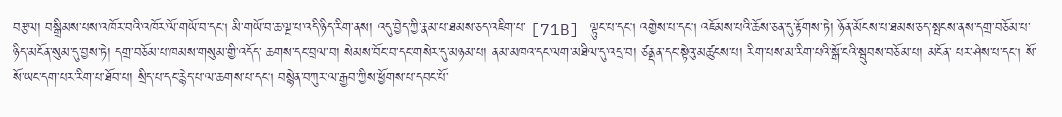བརྩལ། བསྒྲིམས་པས་འཁོར་བའི་འཁོར་ལོ་གཡོ་བ་དང། མི་གཡོ་བ་ཆ་ལྔ་པ་འདི་ཉིད་རིག་ནས། འདུ་བྱེད་ཀྱི་རྣམ་པ་ཐམས་ཅད་འཇིག་པ་ [71B] ལྟུང་པ་དང། འགྱེས་པ་དང། འཇོམས་པའི་ཆོས་ཅན་དུ་རྟོགས་ཏེ། ཉོན་མོངས་པ་ཐམས་ཅད་སྤངས་ནས་དགྲ་བཅོམ་པ་ཉིད་མངོན་སུམ་དུ་བྱས་ཏེ། དགྲ་བཅོམ་པ་ཁམས་གསུམ་གྱི་འདོད་ ཆགས་དང་བྲལ་བ། སེམས་བོང་བ་དང་གསེར་དུ་མཉམ་པ། ནམ་མཁའ་དང་ལག་མཐིལ་དུ་འདྲ་བ། ཙནྡན་དང་སྟེའུ་མཚུངས་པ། རིག་པས་མ་རིག་པའི་སྒོ་ངའི་སྦུབས་བཅོམ་པ། མངོན་ པར་ཤེས་པ་དང། སོ་སོ་ཡང་དག་པར་རིག་པ་ཐོབ་པ། སྲིད་པ་དང་རྙེད་པ་ལ་ཆགས་པ་དང། བསྙེན་བཀུར་ལ་རྒྱབ་ཀྱིས་ཕྱོགས་པ་དབང་པོ་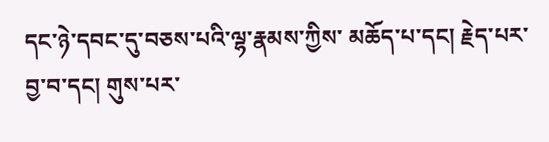དང་ཉེ་དབང་དུ་བཅས་པའི་ལྷ་རྣམས་ཀྱིས་ མཆོད་པ་དང། རྗེད་པར་བྱ་བ་དང། གུས་པར་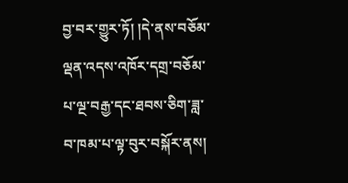བྱ་བར་གྱུར་ཏོ། །དེ་ནས་བཅོམ་ལྡན་འདས་འཁོར་དགྲ་བཅོམ་པ་ལྔ་བརྒྱ་དང་ཐབས་ཅིག་ཟླ་བ་ཁམ་པ་ལྟ་བུར་བསྐོར་ནས།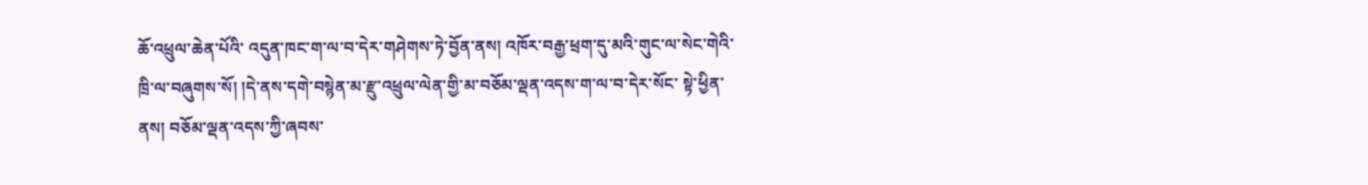ཆོ་འཕྲུལ་ཆེན་པོའི་ འདུན་ཁང་ག་ལ་བ་དེར་གཤེགས་ཏེ་བྱོན་ནས། འཁོར་བརྒྱ་ཕྲག་དུ་མའི་གུང་ལ་སེང་གེའི་ཁྲི་ལ་བཞུགས་སོ། །དེ་ནས་དགེ་བསྙེན་མ་རྫུ་འཕྲུལ་ལེན་གྱི་མ་བཅོམ་ལྡན་འདས་ག་ལ་བ་དེར་སོང་ སྟེ་ཕྱིན་ནས། བཅོམ་ལྡན་འདས་ཀྱི་ཞབས་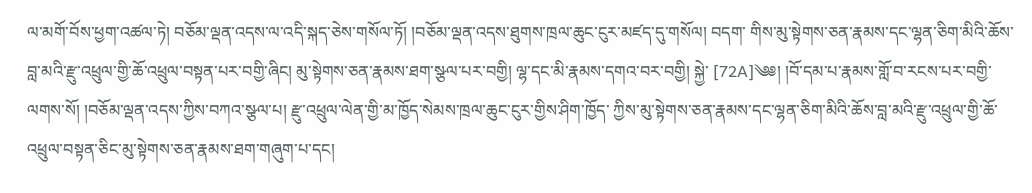ལ་མགོ་བོས་ཕྱག་འཚལ་ཏེ། བཅོམ་ལྡན་འདས་ལ་འདི་སྐད་ཅེས་གསོལ་ཏོ། །བཅོམ་ལྡན་འདས་ཐུགས་ཁྲལ་ཆུང་ངུར་མཛད་དུ་གསོལ། བདག་ གིས་མུ་སྟེགས་ཅན་རྣམས་དང་ལྷན་ཅིག་མིའི་ཆོས་བླ་མའི་རྫུ་འཕྲུལ་གྱི་ཆོ་འཕྲུལ་བསྟན་པར་བགྱི་ཞིང། མུ་སྟེགས་ཅན་རྣམས་ཐག་སྩལ་པར་བགྱི། ལྷ་དང་མི་རྣམས་དགའ་བར་བགྱི། སྐྱེ་ [72A]༄༅། །བོ་དམ་པ་རྣམས་གློ་བ་རངས་པར་བགྱི་ལགས་སོ། །བཅོམ་ལྡན་འདས་ཀྱིས་བཀའ་སྩལ་པ། རྫུ་འཕྲུལ་ལེན་གྱི་མ་ཁྱོད་སེམས་ཁྲལ་ཆུང་ངུར་གྱིས་ཤིག་ཁྱོད་ ཀྱིས་མུ་སྟེགས་ཅན་རྣམས་དང་ལྷན་ཅིག་མིའི་ཆོས་བླ་མའི་རྫུ་འཕྲུལ་གྱི་ཆོ་འཕྲུལ་བསྟན་ཅིང་མུ་སྟེགས་ཅན་རྣམས་ཐག་གཞུག་པ་དང།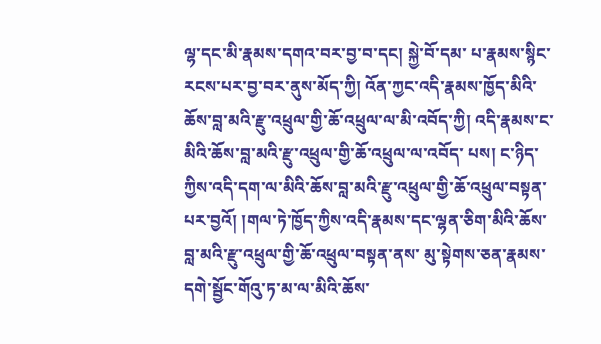ལྷ་དང་མི་རྣམས་དགའ་བར་བྱ་བ་དང། སྐྱེ་བོ་དམ་ པ་རྣམས་སྙིང་རངས་པར་བྱ་བར་ནུས་མོད་ཀྱི། འོན་ཀྱང་འདི་རྣམས་ཁྱོད་མིའི་ཆོས་བླ་མའི་རྫུ་འཕྲུལ་གྱི་ཆོ་འཕྲུལ་ལ་མི་འབོད་ཀྱི། འདི་རྣམས་ང་མིའི་ཆོས་བླ་མའི་རྫུ་འཕྲུལ་གྱི་ཆོ་འཕྲུལ་ལ་འབོད་ པས། ང་ཉིད་ཀྱིས་འདི་དག་ལ་མིའི་ཆོས་བླ་མའི་རྫུ་འཕྲུལ་གྱི་ཆོ་འཕྲུལ་བསྟན་པར་བྱའོ། །གལ་ཏེ་ཁྱོད་ཀྱིས་འདི་རྣམས་དང་ལྷན་ཅིག་མིའི་ཆོས་བླ་མའི་རྫུ་འཕྲུལ་གྱི་ཆོ་འཕྲུལ་བསྟན་ནས་ མུ་སྟེགས་ཅན་རྣམས་དགེ་སྦྱོང་གོའུ་ཏ་མ་ལ་མིའི་ཆོས་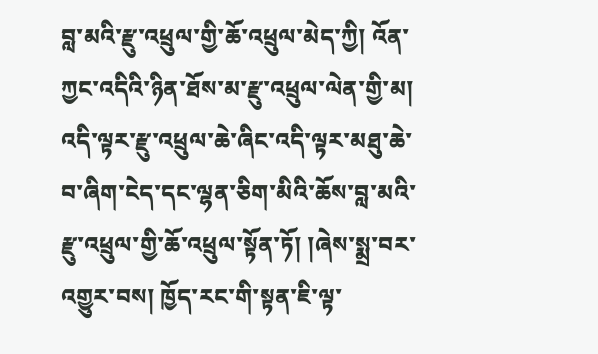བླ་མའི་རྫུ་འཕྲུལ་གྱི་ཆོ་འཕྲུལ་མེད་ཀྱི། འོན་ཀྱང་འདིའི་ཉིན་ཐོས་མ་རྫུ་འཕྲུལ་ལེན་གྱི་མ། འདི་ལྟར་རྫུ་འཕྲུལ་ཆེ་ཞིང་འདི་ལྟར་མཐུ་ཆེ་ བ་ཞིག་ངེད་དང་ལྷན་ཅིག་མིའི་ཆོས་བླ་མའི་རྫུ་འཕྲུལ་གྱི་ཆོ་འཕྲུལ་སྟོན་ཏོ། །ཞེས་སྨྲ་བར་འགྱུར་བས། ཁྱོད་རང་གི་སྟན་ཇི་ལྟ་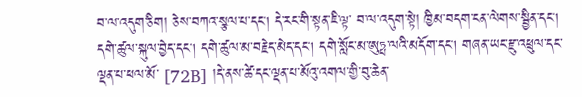བ་ལ་འདུག་ཅིག། ཅེས་བཀའ་སྩལ་པ་དང། དེ་རང་གི་སྟན་ཇི་ལྟ་ བ་ལ་འདུག་སྟེ། ཁྱིམ་བདག་ངན་ལེགས་སྦྱིན་དང། དགེ་ཚུལ་སྐུལ་བྱེད་དང། དགེ་ཚུལ་མ་བརྗེད་མེད་དང། དགེ་སློང་མ་ཨུཏྤ་ལའི་མདོག་དང། གཞན་ཡང་རྫུ་འཕྲུལ་དང་ལྡན་པ་ཕལ་མོ་ [72B] །དེ་ནས་ཚེ་དང་ལྡན་པ་མོའུ་འགལ་གྱི་བུ་ཆེན་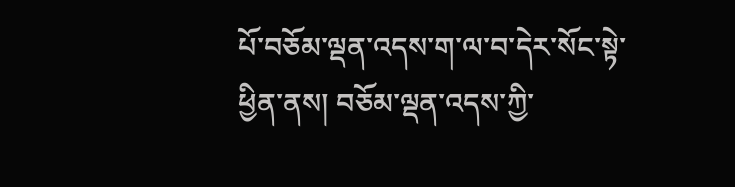པོ་བཅོམ་ལྡན་འདས་ག་ལ་བ་དེར་སོང་སྟེ་ཕྱིན་ནས། བཅོམ་ལྡན་འདས་ཀྱི་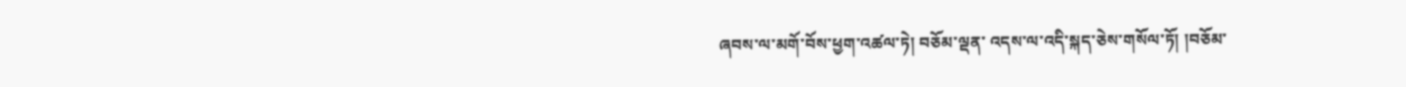ཞབས་ལ་མགོ་བོས་ཕྱག་འཚལ་ཏེ། བཅོམ་ལྡན་ འདས་ལ་འདི་སྐད་ཅེས་གསོལ་ཏོ། །བཅོམ་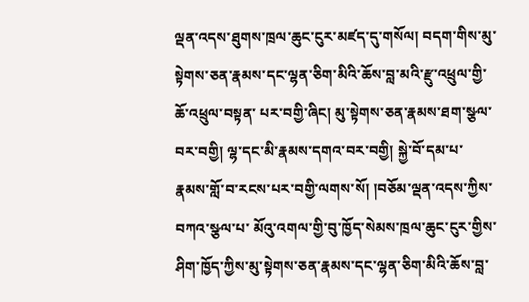ལྡན་འདས་ཐུགས་ཁྲལ་ཆུང་ངུར་མཛད་དུ་གསོལ། བདག་གིས་མུ་སྟེགས་ཅན་རྣམས་དང་ལྷན་ཅིག་མིའི་ཆོས་བླ་མའི་རྫུ་འཕྲུལ་གྱི་ཆོ་འཕྲུལ་བསྟན་ པར་བགྱི་ཞིང། མུ་སྟེགས་ཅན་རྣམས་ཐག་སྩལ་བར་བགྱི། ལྷ་དང་མི་རྣམས་དགའ་བར་བགྱི། སྐྱེ་བོ་དམ་པ་རྣམས་གློ་བ་རངས་པར་བགྱི་ལགས་སོ། །བཅོམ་ལྡན་འདས་ཀྱིས་བཀའ་སྩལ་པ་ མོའུ་འགལ་གྱི་བུ་ཁྱོད་སེམས་ཁྲལ་ཆུང་ངུར་གྱིས་ཤིག་ཁྱོད་ཀྱིས་མུ་སྟེགས་ཅན་རྣམས་དང་ལྷན་ཅིག་མིའི་ཆོས་བླ་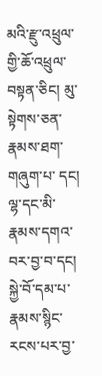མའི་རྫུ་འཕྲུལ་གྱི་ཆོ་འཕྲུལ་བསྟན་ཅིང། མུ་སྟེགས་ཅན་རྣམས་ཐག་གཞུག་པ་ དང། ལྷ་དང་མི་རྣམས་དགའ་བར་བྱ་བ་དང། སྐྱེ་བོ་དམ་པ་རྣམས་སྙིང་རངས་པར་བྱ་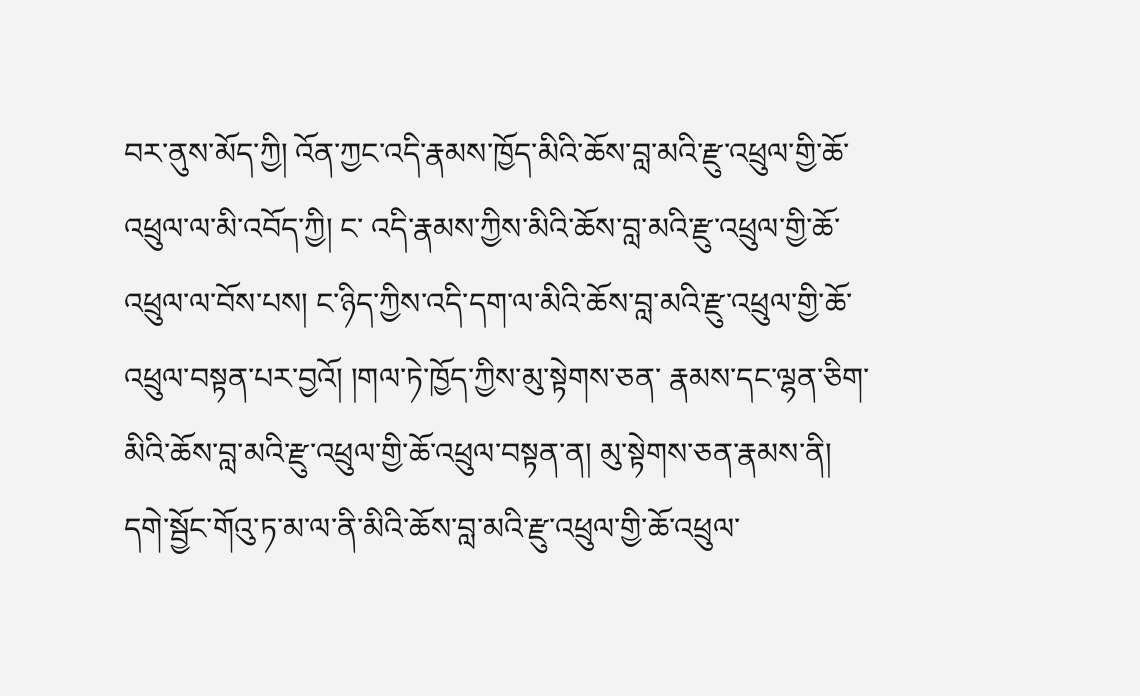བར་ནུས་མོད་ཀྱི། འོན་ཀྱང་འདི་རྣམས་ཁྱོད་མིའི་ཆོས་བླ་མའི་རྫུ་འཕྲུལ་གྱི་ཆོ་འཕྲུལ་ལ་མི་འབོད་ཀྱི། ང་ འདི་རྣམས་ཀྱིས་མིའི་ཆོས་བླ་མའི་རྫུ་འཕྲུལ་གྱི་ཆོ་འཕྲུལ་ལ་བོས་པས། ང་ཉིད་ཀྱིས་འདི་དག་ལ་མིའི་ཆོས་བླ་མའི་རྫུ་འཕྲུལ་གྱི་ཆོ་འཕྲུལ་བསྟན་པར་བྱའོ། །གལ་ཏེ་ཁྱོད་ཀྱིས་མུ་སྟེགས་ཅན་ རྣམས་དང་ལྷན་ཅིག་མིའི་ཆོས་བླ་མའི་རྫུ་འཕྲུལ་གྱི་ཆོ་འཕྲུལ་བསྟན་ན། མུ་སྟེགས་ཅན་རྣམས་ནི། དགེ་སྦྱོང་གོའུ་ཏ་མ་ལ་ནི་མིའི་ཆོས་བླ་མའི་རྫུ་འཕྲུལ་གྱི་ཆོ་འཕྲུལ་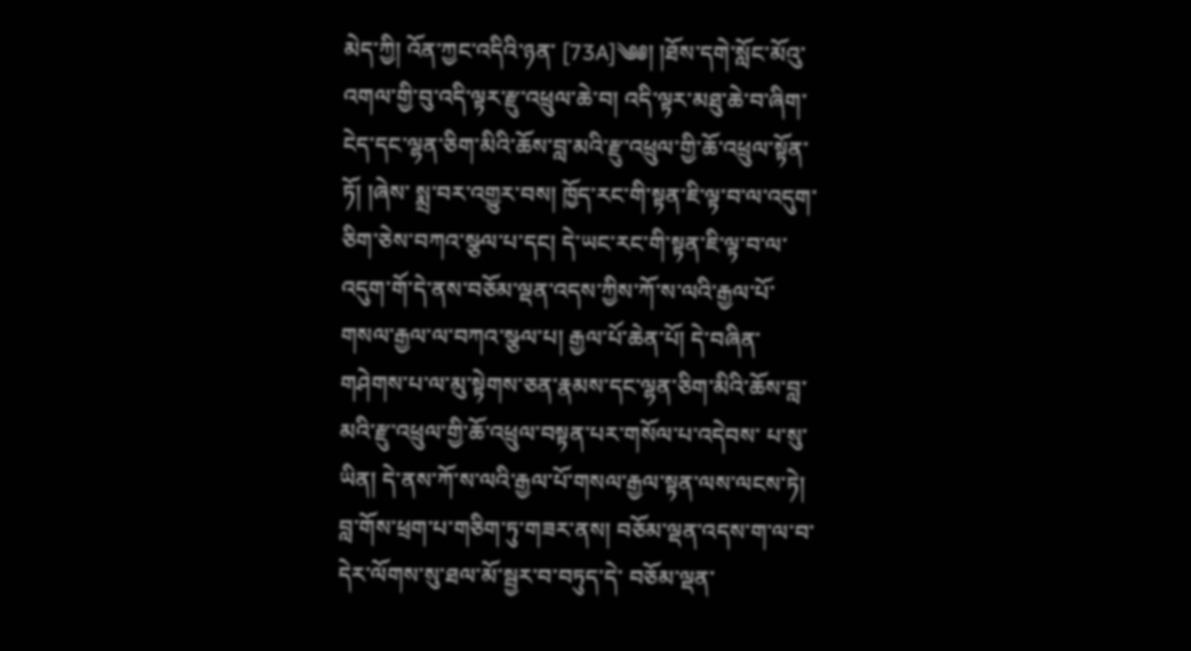མེད་ཀྱི། འོན་ཀྱང་འདིའི་ཉན་ [73A]༄༅། །ཐོས་དགེ་སློང་མོའུ་འགལ་གྱི་བུ་འདི་ལྟར་རྫུ་འཕྲུལ་ཆེ་བ། འདི་ལྟར་མཐུ་ཆེ་བ་ཞིག་ངེད་དང་ལྷན་ཅིག་མིའི་ཆོས་བླ་མའི་རྫུ་འཕྲུལ་གྱི་ཆོ་འཕྲུལ་སྟོན་ཏོ། །ཞེས་ སྨྲ་བར་འགྱུར་བས། ཁྱོད་རང་གི་སྟན་ཇི་ལྟ་བ་ལ་འདུག་ཅིག་ཅེས་བཀའ་སྩལ་པ་དང། དེ་ཡང་རང་གི་སྟན་ཇི་ལྟ་བ་ལ་འདུག་གོ་དེ་ནས་བཅོམ་ལྡན་འདས་ཀྱིས་ཀོ་ས་ལའི་རྒྱལ་པོ་ གསལ་རྒྱལ་ལ་བཀའ་སྩལ་པ། རྒྱལ་པོ་ཆེན་པོ། དེ་བཞིན་གཤེགས་པ་ལ་མུ་སྟེགས་ཅན་རྣམས་དང་ལྷན་ཅིག་མིའི་ཆོས་བླ་མའི་རྫུ་འཕྲུལ་གྱི་ཆོ་འཕྲུལ་བསྟན་པར་གསོལ་པ་འདེབས་ པ་སུ་ཡིན། དེ་ནས་ཀོ་ས་ལའི་རྒྱལ་པོ་གསལ་རྒྱལ་སྟན་ལས་ལངས་ཏེ། བླ་གོས་ཕྲག་པ་གཅིག་ཏུ་གཟར་ནས། བཅོམ་ལྡན་འདས་ག་ལ་བ་དེར་ལོགས་སུ་ཐལ་མོ་སྦྱར་བ་བཏུད་དེ་ བཅོམ་ལྡན་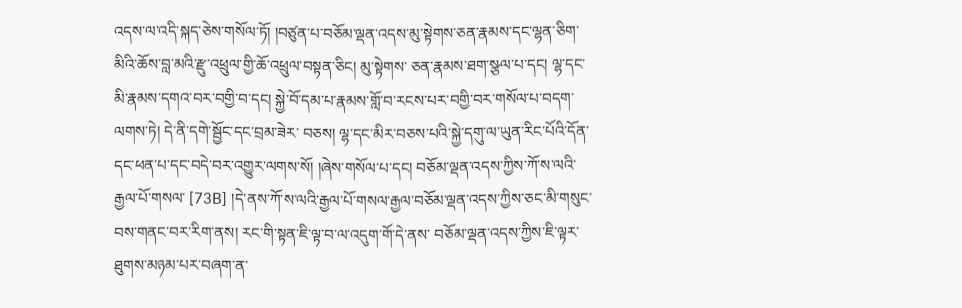འདས་ལ་འདི་སྐད་ཅེས་གསོལ་ཏོ། །བཙུན་པ་བཅོམ་ལྡན་འདས་མུ་སྟེགས་ཅན་རྣམས་དང་ལྷན་ཅིག་མིའི་ཆོས་བླ་མའི་རྫུ་འཕྲུལ་གྱི་ཆོ་འཕྲུལ་བསྟན་ཅིང། མུ་སྟེགས་ ཅན་རྣམས་ཐག་སྩལ་པ་དང། ལྷ་དང་མི་རྣམས་དགའ་བར་བགྱི་བ་དང། སྐྱེ་བོ་དམ་པ་རྣམས་གློ་བ་རངས་པར་བགྱི་བར་གསོལ་པ་བདག་ལགས་ཏེ། དེ་ནི་དགེ་སྦྱོང་དང་བྲམ་ཟེར་ བཅས། ལྷ་དང་མིར་བཅས་པའི་སྐྱེ་དགུ་ལ་ཡུན་རིང་པོའི་དོན་དང་ཕན་པ་དང་བདེ་བར་འགྱུར་ལགས་སོ། །ཞེས་གསོལ་པ་དང། བཅོམ་ལྡན་འདས་ཀྱིས་ཀོ་ས་ལའི་རྒྱལ་པོ་གསལ་ [73B] །དེ་ནས་ཀོ་ས་ལའི་རྒྱལ་པོ་གསལ་རྒྱལ་བཅོམ་ལྡན་འདས་ཀྱིས་ཅང་མི་གསུང་བས་གནང་བར་རིག་ནས། རང་གི་སྟན་ཇི་ལྟ་བ་ལ་འདུག་གོ་དེ་ནས་ བཅོམ་ལྡན་འདས་ཀྱིས་ཇི་ལྟར་ཐུགས་མཉམ་པར་བཞག་ན་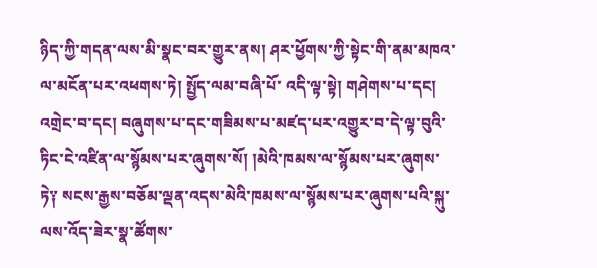ཉིད་ཀྱི་གདན་ལས་མི་སྣང་བར་གྱུར་ནས། ཤར་ཕྱོགས་ཀྱི་སྟེང་གི་ནམ་མཁའ་ལ་མངོན་པར་འཕགས་ཏེ། སྤྱོད་ལམ་བཞི་པོ་ འདི་ལྟ་སྟེ། གཤེགས་པ་དང། འགྲེང་བ་དང། བཞུགས་པ་དང་གཟིམས་པ་མཛད་པར་འགྱུར་བ་དེ་ལྟ་བུའི་ཏིང་ངེ་འཛིན་ལ་སྙོམས་པར་ཞུགས་སོ། །མེའི་ཁམས་ལ་སྙོམས་པར་ཞུགས་ ཏེ༑ སངས་རྒྱས་བཅོམ་ལྡན་འདས་མེའི་ཁམས་ལ་སྙོམས་པར་ཞུགས་པའི་སྐུ་ལས་འོད་ཟེར་སྣ་ཚོགས་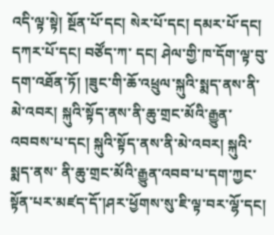འདི་ལྟ་སྟེ། སྔོན་པོ་དང། སེར་པོ་དང། དམར་པོ་དང། དཀར་པོ་དང། བཙོད་ཀ་ དང། ཤེལ་གྱི་ཁ་དོག་ལྟ་བུ་དག་འཐོན་ཏོ། །ཟུང་གི་ཆོ་འཕྲུལ་སྐུའི་སྨད་ནས་ནི་མེ་འབར། སྐུའི་སྟོད་ནས་ནི་ཆུ་གྲང་མོའི་རྒྱུན་འབབས་པ་དང། སྐུའི་སྟོད་ནས་ནི་མེ་འབར། སྐུའི་སྨད་ནས་ ནི་ཆུ་གྲང་མོའི་རྒྱུན་འབབ་པ་དག་ཀྱང་སྟོན་པར་མཛད་དོ་།ཤར་ཕྱོགས་སུ་ཇི་ལྟ་བར་ལྷོ་དང།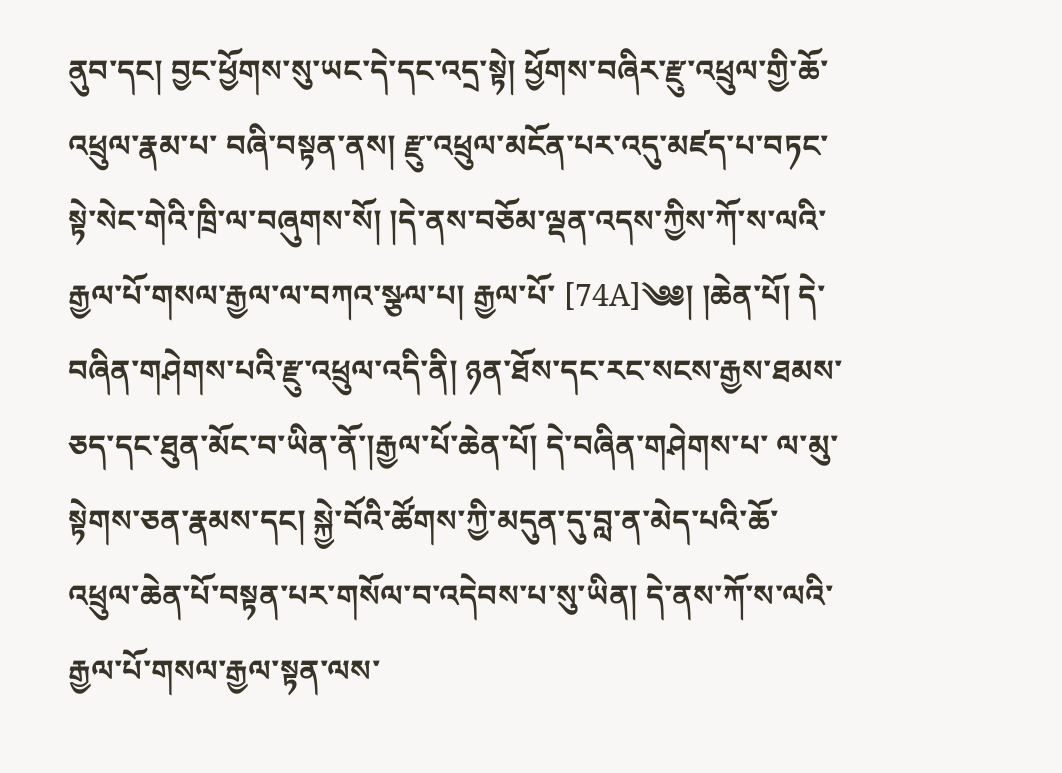ནུབ་དང། བྱང་ཕྱོགས་སུ་ཡང་དེ་དང་འདྲ་སྟེ། ཕྱོགས་བཞིར་རྫུ་འཕྲུལ་གྱི་ཆོ་འཕྲུལ་རྣམ་པ་ བཞི་བསྟན་ནས། རྫུ་འཕྲུལ་མངོན་པར་འདུ་མཛད་པ་བཏང་སྟེ་སེང་གེའི་ཁྲི་ལ་བཞུགས་སོ། །དེ་ནས་བཅོམ་ལྡན་འདས་ཀྱིས་ཀོ་ས་ལའི་རྒྱལ་པོ་གསལ་རྒྱལ་ལ་བཀའ་སྩལ་པ། རྒྱལ་པོ་ [74A]༄༅། །ཆེན་པོ། དེ་བཞིན་གཤེགས་པའི་རྫུ་འཕྲུལ་འདི་ནི། ཉན་ཐོས་དང་རང་སངས་རྒྱས་ཐམས་ཅད་དང་ཐུན་མོང་བ་ཡིན་ནོ་།རྒྱལ་པོ་ཆེན་པོ། དེ་བཞིན་གཤེགས་པ་ ལ་མུ་སྟེགས་ཅན་རྣམས་དང། སྐྱེ་བོའི་ཚོགས་ཀྱི་མདུན་དུ་བླ་ན་མེད་པའི་ཆོ་འཕྲུལ་ཆེན་པོ་བསྟན་པར་གསོལ་བ་འདེབས་པ་སུ་ཡིན། དེ་ནས་ཀོ་ས་ལའི་རྒྱལ་པོ་གསལ་རྒྱལ་སྟན་ལས་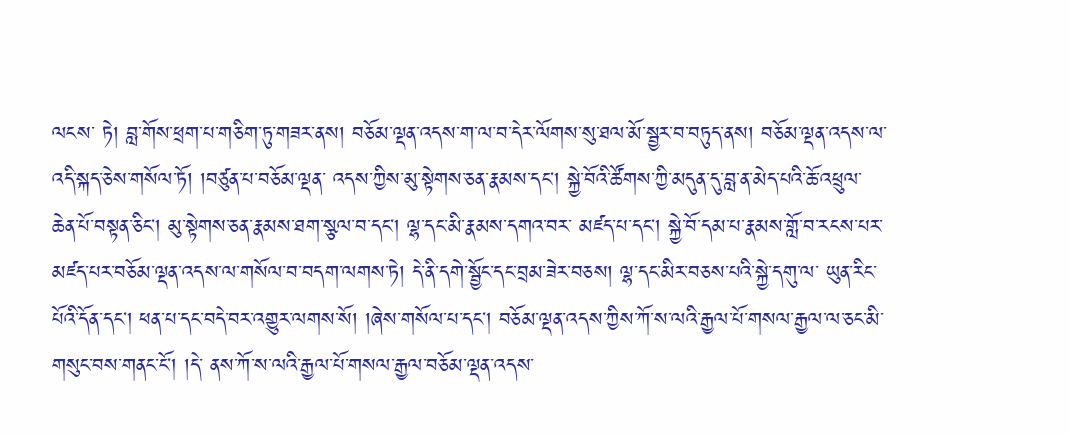ལངས་ ཏེ། བླ་གོས་ཕྲག་པ་གཅིག་ཏུ་གཟར་ནས། བཅོམ་ལྡན་འདས་ག་ལ་བ་དེར་ལོགས་སུ་ཐལ་མོ་སྦྱར་བ་བཏུད་ནས། བཅོམ་ལྡན་འདས་ལ་འདི་སྐད་ཅེས་གསོལ་ཏོ། །བཙུན་པ་བཅོམ་ལྡན་ འདས་ཀྱིས་མུ་སྟེགས་ཅན་རྣམས་དང། སྐྱེ་བོའི་ཚོགས་ཀྱི་མདུན་དུ་བླ་ན་མེད་པའི་ཆོ་འཕྲུལ་ཆེན་པོ་བསྟན་ཅིང། མུ་སྟེགས་ཅན་རྣམས་ཐག་སྩལ་བ་དང། ལྷ་དང་མི་རྣམས་དགའ་བར་ མཛད་པ་དང། སྐྱེ་བོ་དམ་པ་རྣམས་གློ་བ་རངས་པར་མཛད་པར་བཅོམ་ལྡན་འདས་ལ་གསོལ་བ་བདག་ལགས་ཏེ། དེ་ནི་དགེ་སྦྱོང་དང་བྲམ་ཟེར་བཅས། ལྷ་དང་མིར་བཅས་པའི་སྐྱེ་དགུ་ལ་ ཡུན་རིང་པོའི་དོན་དང། ཕན་པ་དང་བདེ་བར་འགྱུར་ལགས་སོ། །ཞེས་གསོལ་པ་དང། བཅོམ་ལྡན་འདས་ཀྱིས་ཀོ་ས་ལའི་རྒྱལ་པོ་གསལ་རྒྱལ་ལ་ཅང་མི་གསུང་བས་གནང་ངོ། །དེ་ ནས་ཀོ་ས་ལའི་རྒྱལ་པོ་གསལ་རྒྱལ་བཅོམ་ལྡན་འདས་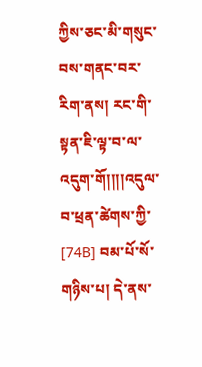ཀྱིས་ཅང་མི་གསུང་བས་གནང་བར་རིག་ནས། རང་གི་སྟན་ཇི་ལྟ་བ་ལ་འདུག་གོ།།།།འདུལ་བ་ཕྲན་ཚེགས་ཀྱི་ [74B] བམ་པོ་སོ་གཉིས་པ། དེ་ནས་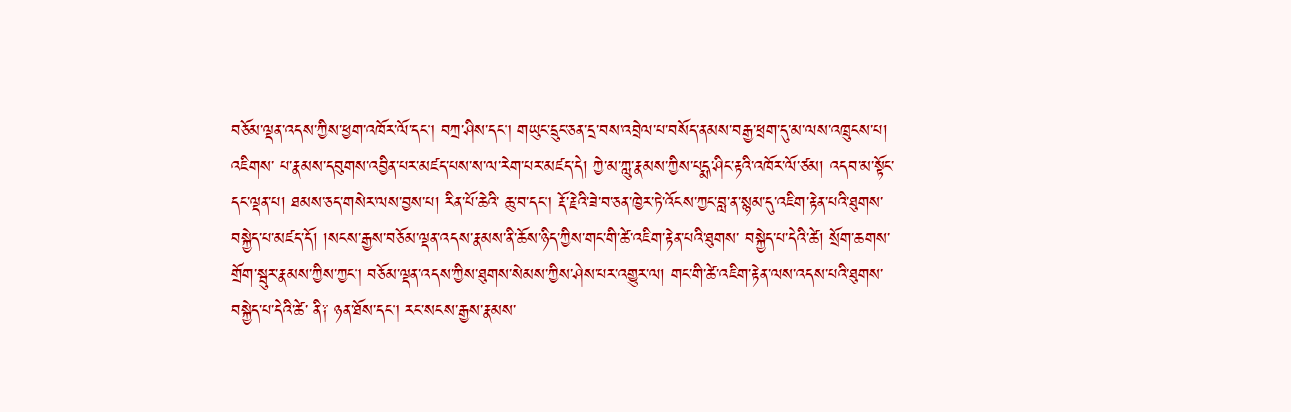བཅོམ་ལྡན་འདས་ཀྱིས་ཕྱག་འཁོར་ལོ་དང། བཀྲ་ཤིས་དང། གཡུང་དྲུང་ཅན་དྲ་བས་འབྲེལ་པ་བསོད་ནམས་བརྒྱ་ཕྲག་དུ་མ་ལས་འཁྲུངས་པ། འཇིགས་ པ་རྣམས་དབུགས་འབྱིན་པར་མཛད་པས་ས་ལ་རེག་པར་མཛད་དེ། ཀྱེ་མ་ཀླུ་རྣམས་ཀྱིས་པདྨ་ཤིང་རྟའི་འཁོར་ལོ་ཙམ། འདབ་མ་སྟོང་དང་ལྡན་པ། ཐམས་ཅད་གསེར་ལས་བྱས་པ། རིན་པོ་ཆེའི་ ཆུ་བ་དང། རྡོ་རྗེའི་ཟེ་བ་ཅན་ཁྱེར་ཏེ་འོངས་ཀྱང་བླ་ན་སྙམ་དུ་འཇིག་རྟེན་པའི་ཐུགས་བསྐྱེད་པ་མཛད་དོ། །སངས་རྒྱས་བཅོམ་ལྡན་འདས་རྣམས་ནི་ཆོས་ཉིད་ཀྱིས་གང་གི་ཚེ་འཇིག་རྟེན་པའི་ཐུགས་ བསྐྱེད་པ་དེའི་ཚེ། སྲོག་ཆགས་གྲོག་སྦུར་རྣམས་ཀྱིས་ཀྱང། བཅོམ་ལྡན་འདས་ཀྱིས་ཐུགས་སེམས་ཀྱིས་ཤེས་པར་འགྱུར་ལ། གང་གི་ཚེ་འཇིག་རྟེན་ལས་འདས་པའི་ཐུགས་བསྐྱེད་པ་དེའི་ཚེ་ ནི༑ ཉན་ཐོས་དང། རང་སངས་རྒྱས་རྣམས་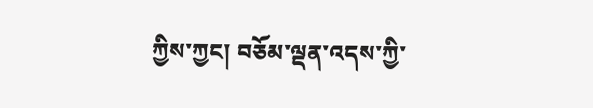ཀྱིས་ཀྱང། བཅོམ་ལྡན་འདས་ཀྱི་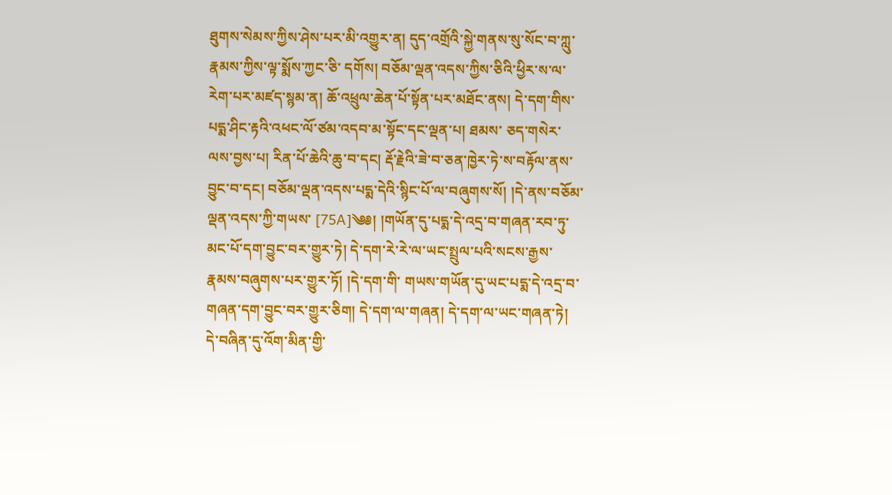ཐུགས་སེམས་ཀྱིས་ཤེས་པར་མི་འགྱུར་ན། དུད་འགྲོའི་སྐྱེ་གནས་སུ་སོང་བ་ཀླུ་རྣམས་ཀྱིས་ལྟ་སྨོས་ཀྱང་ཅི་ དགོས། བཅོམ་ལྡན་འདས་ཀྱིས་ཅིའི་ཕྱིར་ས་ལ་རེག་པར་མཛད་སྙམ་ན། ཆོ་འཕྲུལ་ཆེན་པོ་སྟོན་པར་མཐོང་ནས། དེ་དག་གིས་པདྨ་ཤིང་རྟའི་འཕང་ལོ་ཙམ་འདབ་མ་སྟོང་དང་ལྡན་པ། ཐམས་ ཅད་གསེར་ལས་བྱས་པ། རིན་པོ་ཆེའི་ཆུ་བ་དང། རྡོ་རྗེའི་ཟེ་བ་ཅན་ཁྱེར་ཏེ་ས་བརྟོལ་ནས་བྱུང་བ་དང། བཅོམ་ལྡན་འདས་པདྨ་དེའི་སྙིང་པོ་ལ་བཞུགས་སོ། །དེ་ནས་བཅོམ་ལྡན་འདས་ཀྱི་གཡས་ [75A]༄༅། །གཡོན་དུ་པདྨ་དེ་འདྲ་བ་གཞན་རབ་ཏུ་མང་པོ་དག་བྱུང་བར་གྱུར་ཏེ། དེ་དག་རེ་རེ་ལ་ཡང་སྤྲུལ་པའི་སངས་རྒྱས་རྣམས་བཞུགས་པར་གྱུར་ཏོ། །དེ་དག་གི་ གཡས་གཡོན་དུ་ཡང་པདྨ་དེ་འདྲ་བ་གཞན་དག་བྱུང་བར་གྱུར་ཅིག། དེ་དག་ལ་གཞན། དེ་དག་ལ་ཡང་གཞན་ཏེ། དེ་བཞིན་དུ་འོག་མིན་གྱི་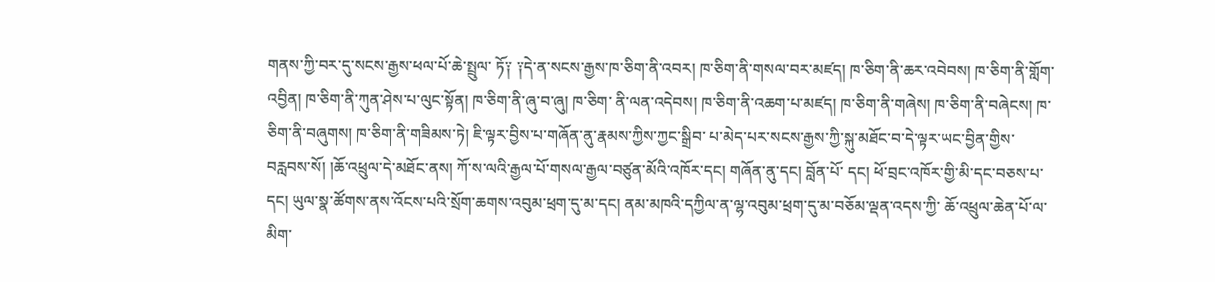གནས་ཀྱི་བར་དུ་སངས་རྒྱས་ཕལ་པོ་ཆེ་སྤྲུལ་ ཏོ༑ ༑དེ་ན་སངས་རྒྱས་ཁ་ཅིག་ནི་འབར། ཁ་ཅིག་ནི་གསལ་བར་མཛད། ཁ་ཅིག་ནི་ཆར་འབེབས། ཁ་ཅིག་ནི་གློག་འབྱིན། ཁ་ཅིག་ནི་ཀུན་ཤེས་པ་ལུང་སྟོན། ཁ་ཅིག་ནི་ཞུ་བ་ཞུ། ཁ་ཅིག་ ནི་ལན་འདེབས། ཁ་ཅིག་ནི་འཆག་པ་མཛད། ཁ་ཅིག་ནི་གཞེས། ཁ་ཅིག་ནི་བཞེངས། ཁ་ཅིག་ནི་བཞུགས། ཁ་ཅིག་ནི་གཟིམས་ཏེ། ཇི་ལྟར་བྱིས་པ་གཞོན་ནུ་རྣམས་ཀྱིས་ཀྱང་སྒྲིབ་ པ་མེད་པར་སངས་རྒྱས་ཀྱི་སྐུ་མཐོང་བ་དེ་ལྟར་ཡང་བྱིན་གྱིས་བརླབས་སོ། །ཆོ་འཕྲུལ་དེ་མཐོང་ནས། ཀོ་ས་ལའི་རྒྱལ་པོ་གསལ་རྒྱལ་བཙུན་མོའི་འཁོར་དང། གཞོན་ནུ་དང། བློན་པོ་ དང། ཕོ་བྲང་འཁོར་གྱི་མི་དང་བཅས་པ་དང། ཡུལ་སྣ་ཚོགས་ནས་འོངས་པའི་སྲོག་ཆགས་འབུམ་ཕྲག་དུ་མ་དང། ནམ་མཁའི་དཀྱིལ་ན་ལྷ་འབུམ་ཕྲག་དུ་མ་བཅོམ་ལྡན་འདས་ཀྱི་ ཆོ་འཕྲུལ་ཆེན་པོ་ལ་མིག་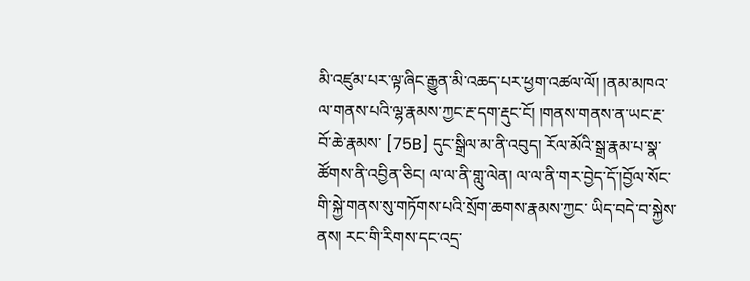མི་འཛུམ་པར་ལྟ་ཞིང་རྒྱུན་མི་འཆད་པར་ཕྱག་འཚལ་ལོ། །ནམ་མཁའ་ལ་གནས་པའི་ལྷ་རྣམས་ཀྱང་རྔ་དག་རྡུང་ངོ། །གནས་གནས་ན་ཡང་རྔ་བོ་ཆེ་རྣམས་ [75B] དུང་སྒྲིལ་མ་ནི་འབུད། རོལ་མོའི་སྒྲ་རྣམ་པ་སྣ་ཚོགས་ནི་འབྱིན་ཅིང། ལ་ལ་ནི་གླུ་ལེན། ལ་ལ་ནི་གར་བྱེད་དོ་།བྱོལ་སོང་གི་སྐྱེ་གནས་སུ་གཏོགས་པའི་སྲོག་ཆགས་རྣམས་ཀྱང་ ཡིད་བདེ་བ་སྐྱེས་ནས། རང་གི་རིགས་དང་འདྲ་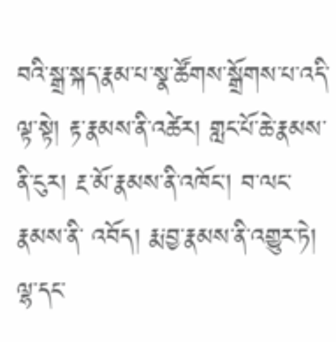བའི་སྒྲ་སྐད་རྣམ་པ་སྣ་ཚོགས་སྒྲོགས་པ་འདི་ལྟ་སྟེ། རྟ་རྣམས་ནི་འཚེར། གླང་པོ་ཆེ་རྣམས་ནི་ངུར། རྔ་མོ་རྣམས་ནི་འཁོང། བ་ལང་རྣམས་ནི་ འབོད། རྨ་བྱ་རྣམས་ནི་འགྱུར་ཏེ། ལྷ་དང་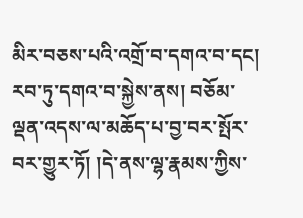མིར་བཅས་པའི་འགྲོ་བ་དགའ་བ་དང། རབ་ཏུ་དགའ་བ་སྐྱེས་ནས། བཅོམ་ལྡན་འདས་ལ་མཆོད་པ་བྱ་བར་སྤོར་བར་གྱུར་ཏོ། །དེ་ནས་ལྷ་རྣམས་ཀྱིས་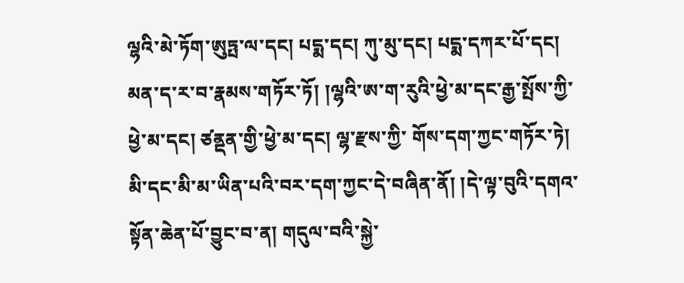ལྷའི་མེ་ཏོག་ཨུཏྤ་ལ་དང། པདྨ་དང། ཀུ་མུ་དང། པདྨ་དཀར་པོ་དང། མན་ད་ར་བ་རྣམས་གཏོར་ཏོ། །ལྷའི་ཨ་ག་རུའི་ཕྱེ་མ་དང་རྒྱ་སྤོས་ཀྱི་ཕྱེ་མ་དང། ཙནྡན་གྱི་ཕྱེ་མ་དང། ལྷ་རྫས་ཀྱི་ གོས་དག་ཀྱང་གཏོར་ཏེ། མི་དང་མི་མ་ཡིན་པའི་བར་དག་ཀྱང་དེ་བཞིན་ནོ། །དེ་ལྟ་བུའི་དགའ་སྟོན་ཆེན་པོ་བྱུང་བ་ན། གདུལ་བའི་སྐྱེ་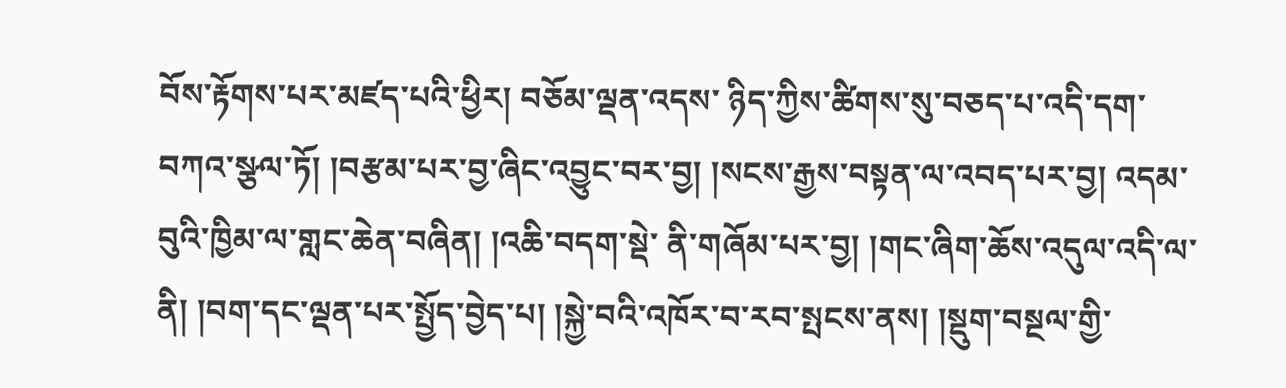བོས་རྟོགས་པར་མཛད་པའི་ཕྱིར། བཅོམ་ལྡན་འདས་ ཉིད་ཀྱིས་ཚིགས་སུ་བཅད་པ་འདི་དག་བཀའ་སྩལ་ཏོ། །བརྩམ་པར་བྱ་ཞིང་འབྱུང་བར་བྱ། །སངས་རྒྱས་བསྟན་ལ་འབད་པར་བྱ། འདམ་བུའི་ཁྱིམ་ལ་གླང་ཆེན་བཞིན། །འཆི་བདག་སྡེ་ ནི་གཞོམ་པར་བྱ། །གང་ཞིག་ཆོས་འདུལ་འདི་ལ་ནི། །བག་དང་ལྡན་པར་སྤྱོད་བྱེད་པ། །སྐྱེ་བའི་འཁོར་བ་རབ་སྤངས་ནས། །སྡུག་བསྔལ་གྱི་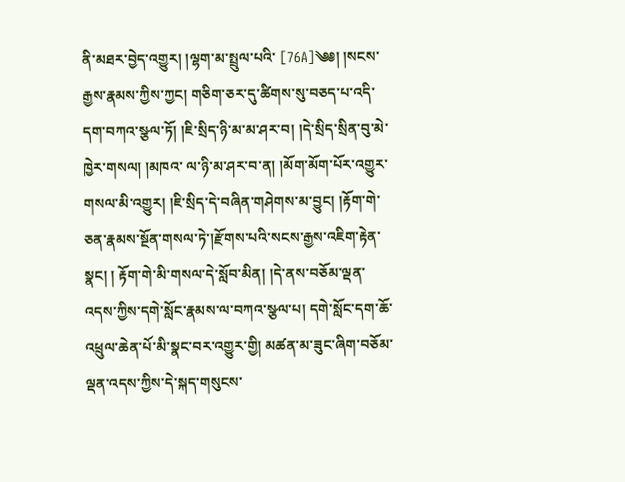ནི་མཐར་བྱེད་འགྱུར། །ལྷག་མ་སྤྲུལ་པའི་ [76A]༄༅། །སངས་རྒྱས་རྣམས་ཀྱིས་ཀྱང། གཅིག་ཅར་དུ་ཚིགས་སུ་བཅད་པ་འདི་དག་བཀའ་སྩལ་ཏོ། །ཇི་སྲིད་ཉི་མ་མ་ཤར་བ། །དེ་སྲིད་སྲིན་བུ་མེ་ཁྱེར་གསལ། །མཁའ་ ལ་ཉི་མ་ཤར་བ་ན། །མོག་མོག་པོར་འགྱུར་གསལ་མི་འགྱུར། །ཇི་སྲིད་དེ་བཞིན་གཤེགས་མ་བྱུང། །རྟོག་གེ་ཅན་རྣམས་སྔོན་གསལ་ཏེ་།རྫོགས་པའི་སངས་རྒྱས་འཇིག་རྟེན་སྣང། ། རྟོག་གེ་མི་གསལ་དེ་སློབ་མིན། །དེ་ནས་བཅོམ་ལྡན་འདས་ཀྱིས་དགེ་སློང་རྣམས་ལ་བཀའ་སྩལ་པ། དགེ་སློང་དག་ཆོ་འཕྲུལ་ཆེན་པོ་མི་སྣང་བར་འགྱུར་གྱི། མཚན་མ་ཟུང་ཞིག་བཅོམ་ ལྡན་འདས་ཀྱིས་དེ་སྐད་གསུངས་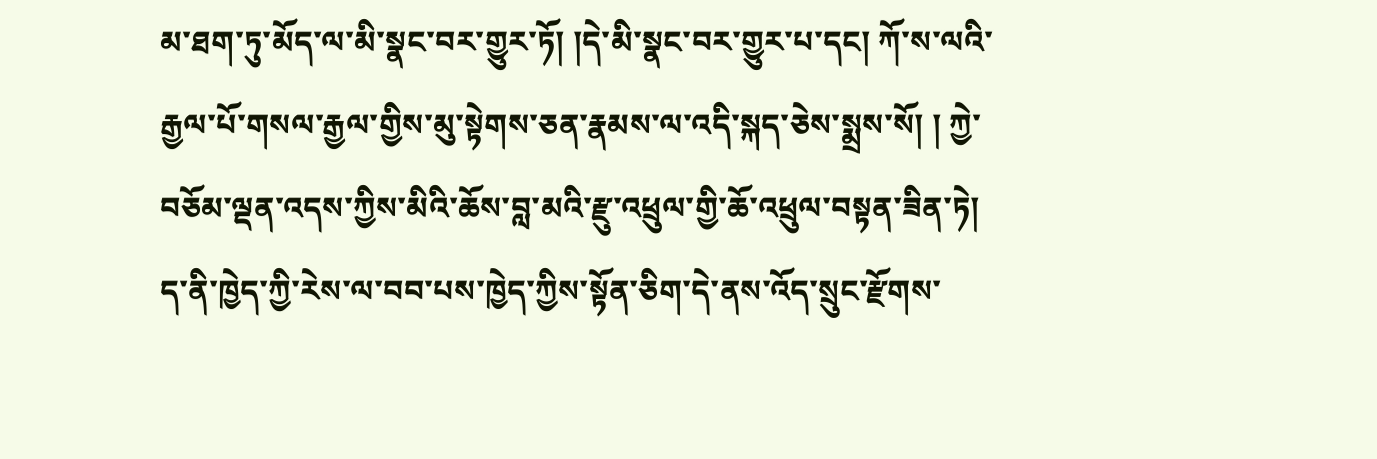མ་ཐག་ཏུ་མོད་ལ་མི་སྣང་བར་གྱུར་ཏོ། །དེ་མི་སྣང་བར་གྱུར་པ་དང། ཀོ་ས་ལའི་རྒྱལ་པོ་གསལ་རྒྱལ་གྱིས་མུ་སྟེགས་ཅན་རྣམས་ལ་འདི་སྐད་ཅེས་སྨྲས་སོ། ། ཀྱེ་བཅོམ་ལྡན་འདས་ཀྱིས་མིའི་ཆོས་བླ་མའི་རྫུ་འཕྲུལ་གྱི་ཆོ་འཕྲུལ་བསྟན་ཟིན་ཏེ། ད་ནི་ཁྱེད་ཀྱི་རེས་ལ་བབ་པས་ཁྱེད་ཀྱིས་སྟོན་ཅིག་དེ་ནས་འོད་སྲུང་རྫོགས་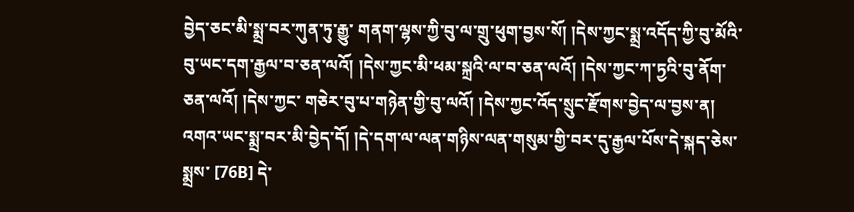བྱེད་ཅང་མི་སྨྲ་བར་ཀུན་ཏུ་རྒྱུ་ གནག་ལྷས་ཀྱི་བུ་ལ་གྲུ་ཕུག་བྱས་སོ། །དེས་ཀྱང་སྨྲ་འདོད་ཀྱི་བུ་མོའི་བུ་ཡང་དག་རྒྱལ་བ་ཅན་ལའོ། །དེས་ཀྱང་མི་ཕམ་སྐྲའི་ལ་བ་ཅན་ལའོ། །དེས་ཀྱང་ཀ་ཏྱའི་བུ་ནོག་ཅན་ལའོ། །དེས་ཀྱང་ གཅེར་བུ་པ་གཉེན་གྱི་བུ་ལའོ། །དེས་ཀྱང་འོད་སྲུང་རྫོགས་བྱེད་ལ་བྱས་ན། འགའ་ཡང་སྨྲ་བར་མི་བྱེད་དོ། །དེ་དག་ལ་ལན་གཉིས་ལན་གསུམ་གྱི་བར་དུ་རྒྱལ་པོས་དེ་སྐད་ཅེས་སྨྲས་ [76B] དེ་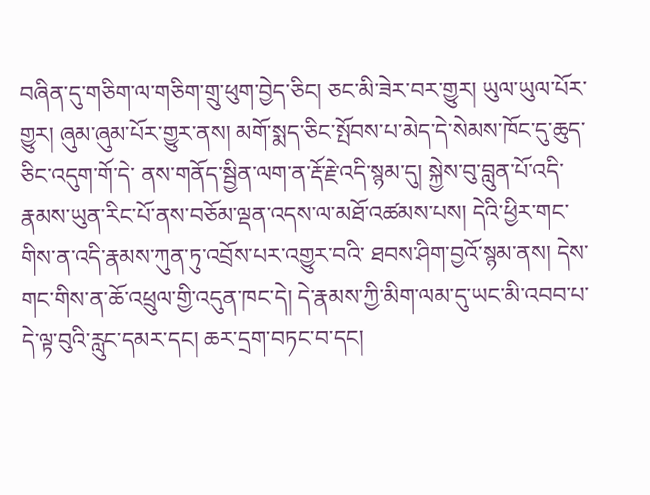བཞིན་དུ་གཅིག་ལ་གཅིག་གྲུ་ཕུག་བྱེད་ཅིང། ཅང་མི་ཟེར་བར་གྱུར། ཡུལ་ཡུལ་པོར་གྱུར། ཞུམ་ཞུམ་པོར་གྱུར་ནས། མགོ་སྨད་ཅིང་སྤོབས་པ་མེད་དེ་སེམས་ཁོང་དུ་ཆུད་ཅིང་འདུག་གོ་དེ་ ནས་གནོད་སྦྱིན་ལག་ན་རྡོ་རྗེ་འདི་སྙམ་དུ། སྐྱེས་བུ་བླུན་པོ་འདི་རྣམས་ཡུན་རིང་པོ་ནས་བཅོམ་ལྡན་འདས་ལ་མཐོ་འཚམས་པས། དེའི་ཕྱིར་གང་གིས་ན་འདི་རྣམས་ཀུན་ཏུ་འབྲོས་པར་འགྱུར་བའི་ ཐབས་ཤིག་བྱའོ་སྙམ་ནས། དེས་གང་གིས་ན་ཆོ་འཕྲུལ་གྱི་འདུན་ཁང་དེ། དེ་རྣམས་ཀྱི་མིག་ལམ་དུ་ཡང་མི་འབབ་པ་དེ་ལྟ་བུའི་རླུང་དམར་དང། ཆར་དྲག་བཏང་བ་དང།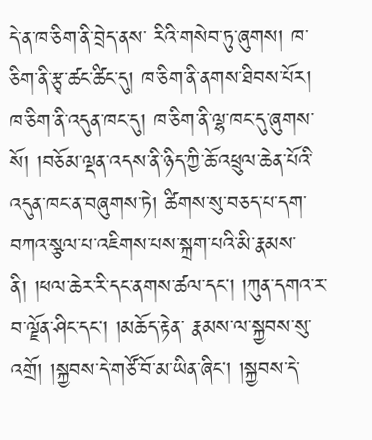དེ་ན་ཁ་ཅིག་ནི་བྲེད་ནས་ རིའི་གསེབ་ཏུ་ཞུགས། ཁ་ཅིག་ནི་རྩྭ་ཚང་ཚིང་དུ། ཁ་ཅིག་ནི་ནགས་ཐིབས་པོར། ཁ་ཅིག་ནི་འདུན་ཁང་དུ། ཁ་ཅིག་ནི་ལྷ་ཁང་དུ་ཞུགས་སོ། །བཅོམ་ལྡན་འདས་ནི་ཉིད་ཀྱི་ཆོ་འཕྲུལ་ཆེན་པོའི་ འདུན་ཁང་ན་བཞུགས་ཏེ། ཚིགས་སུ་བཅད་པ་དག་བཀའ་སྩལ་པ་འཇིགས་པས་སྐྲག་པའི་མི་རྣམས་ནི། །ཕལ་ཆེར་རི་དང་ནགས་ཚལ་དང། །ཀུན་དགའ་ར་བ་ལྗོན་ཤིང་དང། །མཆོད་རྟེན་ རྣམས་ལ་སྐྱབས་སུ་འགྲོ། །སྐྱབས་དེ་གཙོ་བོ་མ་ཡིན་ཞིང། །སྐྱབས་དེ་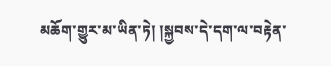མཆོག་གྱུར་མ་ཡིན་ཏེ། །སྐྱབས་དེ་དག་ལ་བརྟེན་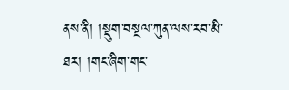ནས་ནི། །སྡུག་བསྔལ་ཀུན་ལས་རབ་མི་ཐར། །གང་ཞིག་གང་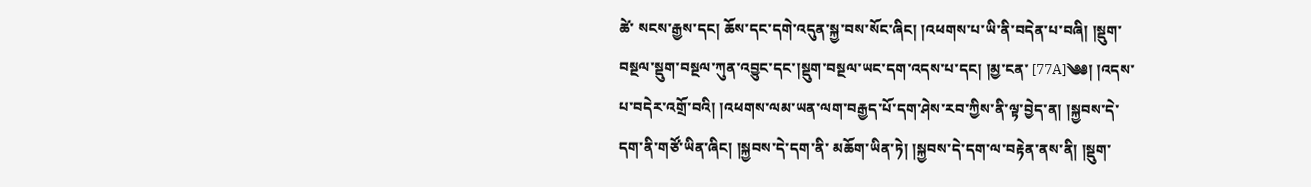ཚེ་ སངས་རྒྱས་དང། ཆོས་དང་དགེ་འདུན་སྐྱ་བས་སོང་ཞིང། །འཕགས་པ་ཡི་ནི་བདེན་པ་བཞི། །སྡུག་བསྔལ་སྡུག་བསྔལ་ཀུན་འབྱུང་དང་།སྡུག་བསྔལ་ཡང་དག་འདས་པ་དང། །མྱ་ངན་ [77A]༄༅། །འདས་པ་བདེར་འགྲོ་བའི། །འཕགས་ལམ་ཡན་ལག་བརྒྱད་པོ་དག་ཤེས་རབ་ཀྱིས་ནི་ལྟ་བྱེད་ན། །སྐྱབས་དེ་དག་ནི་གཙོ་ཡིན་ཞིང། །སྐྱབས་དེ་དག་ནི་ མཆོག་ཡིན་ཏེ། །སྐྱབས་དེ་དག་ལ་བརྟེན་ནས་ནི། །སྡུག་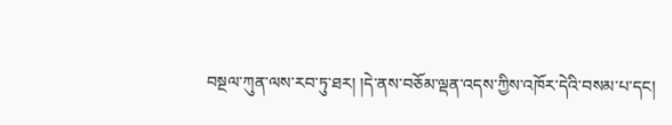བསྔལ་ཀུན་ལས་རབ་ཏུ་ཐར། །དེ་ནས་བཅོམ་ལྡན་འདས་ཀྱིས་འཁོར་དེའི་བསམ་པ་དང།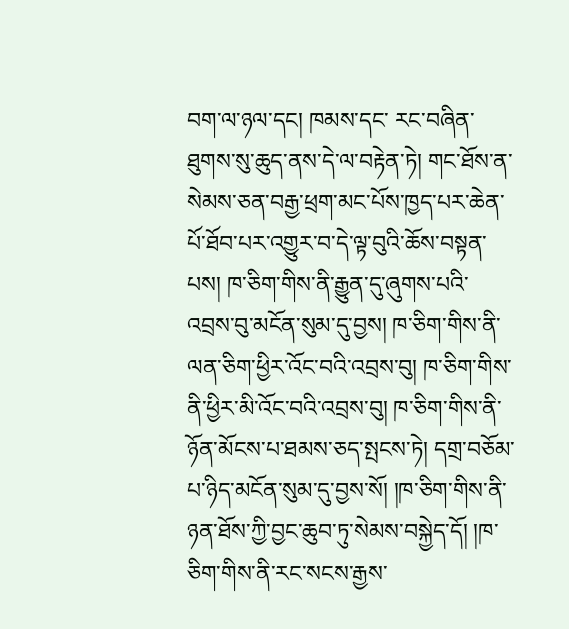བག་ལ་ཉལ་དང། ཁམས་དང་ རང་བཞིན་ཐུགས་སུ་ཆུད་ནས་དེ་ལ་བརྟེན་ཏེ། གང་ཐོས་ན་སེམས་ཅན་བརྒྱ་ཕྲག་མང་པོས་ཁྱད་པར་ཆེན་པོ་ཐོབ་པར་འགྱུར་བ་དེ་ལྟ་བུའི་ཆོས་བསྟན་པས། ཁ་ཅིག་གིས་ནི་རྒྱུན་དུ་ཞུགས་པའི་ འབྲས་བུ་མངོན་སུམ་དུ་བྱས། ཁ་ཅིག་གིས་ནི་ལན་ཅིག་ཕྱིར་འོང་བའི་འབྲས་བུ། ཁ་ཅིག་གིས་ནི་ཕྱིར་མི་འོང་བའི་འབྲས་བུ། ཁ་ཅིག་གིས་ནི་ཉོན་མོངས་པ་ཐམས་ཅད་སྤངས་ཏེ། དགྲ་བཅོམ་ པ་ཉིད་མངོན་སུམ་དུ་བྱས་སོ། །ཁ་ཅིག་གིས་ནི་ཉན་ཐོས་ཀྱི་བྱང་ཆུབ་ཏུ་སེམས་བསྐྱེད་དོ། །ཁ་ཅིག་གིས་ནི་རང་སངས་རྒྱས་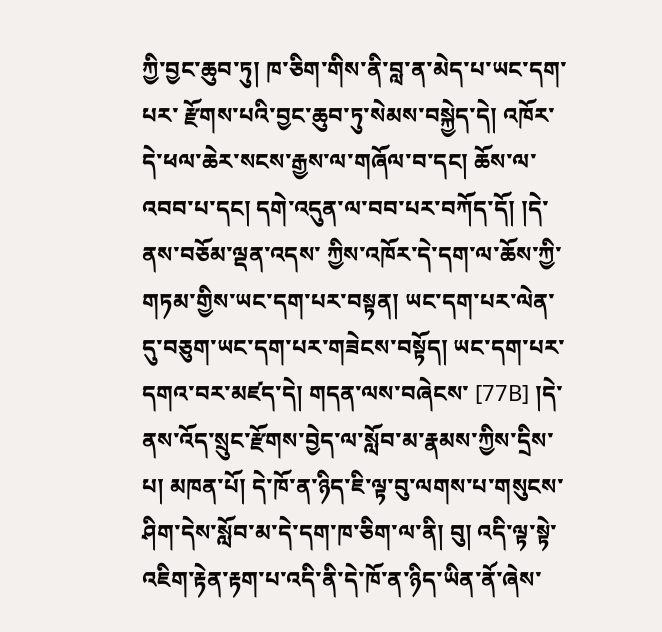ཀྱི་བྱང་ཆུབ་ཏུ། ཁ་ཅིག་གིས་ནི་བླ་ན་མེད་པ་ཡང་དག་པར་ རྫོགས་པའི་བྱང་ཆུབ་ཏུ་སེམས་བསྐྱེད་དེ། འཁོར་དེ་ཕལ་ཆེར་སངས་རྒྱས་ལ་གཞོལ་བ་དང། ཆོས་ལ་འབབ་པ་དང། དགེ་འདུན་ལ་བབ་པར་བཀོད་དོ། །དེ་ནས་བཅོམ་ལྡན་འདས་ ཀྱིས་འཁོར་དེ་དག་ལ་ཆོས་ཀྱི་གཏམ་གྱིས་ཡང་དག་པར་བསྟན། ཡང་དག་པར་ལེན་དུ་བཅུག་ཡང་དག་པར་གཟེངས་བསྟོད། ཡང་དག་པར་དགའ་བར་མཛད་དེ། གདན་ལས་བཞེངས་ [77B] །དེ་ནས་འོད་སྲུང་རྫོགས་བྱེད་ལ་སློབ་མ་རྣམས་ཀྱིས་དྲིས་པ། མཁན་པོ། དེ་ཁོ་ན་ཉིད་ཇི་ལྟ་བུ་ལགས་པ་གསུངས་ཤིག་དེས་སློབ་མ་དེ་དག་ཁ་ཅིག་ལ་ནི། བུ། འདི་ལྟ་སྟེ་ འཇིག་རྟེན་རྟག་པ་འདི་ནི་དེ་ཁོ་ན་ཉིད་ཡིན་ནོ་ཞེས་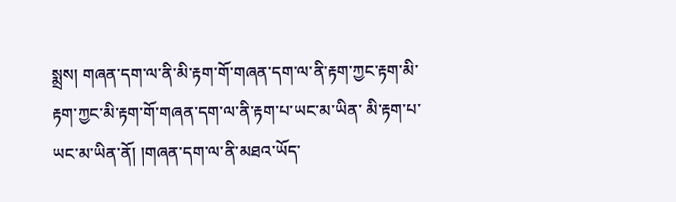སྨྲས། གཞན་དག་ལ་ནི་མི་རྟག་གོ་གཞན་དག་ལ་ནི་རྟག་ཀྱང་རྟག་མི་རྟག་ཀྱང་མི་རྟག་གོ་གཞན་དག་ལ་ནི་རྟག་པ་ཡང་མ་ཡིན་ མི་རྟག་པ་ཡང་མ་ཡིན་ནོ། །གཞན་དག་ལ་ནི་མཐའ་ཡོད་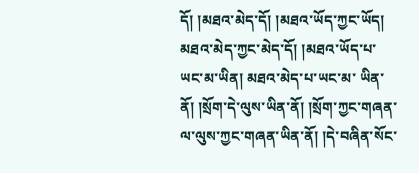དོ། །མཐའ་མེད་དོ། །མཐའ་ཡོད་ཀྱང་ཡོད། མཐའ་མེད་ཀྱང་མེད་དོ། །མཐའ་ཡོད་པ་ཡང་མ་ཡིན། མཐའ་མེད་པ་ཡང་མ་ ཡིན་ནོ། །སྲོག་དེ་ལུས་ཡིན་ནོ། །སྲོག་ཀྱང་གཞན་ལ་ལུས་ཀྱང་གཞན་ཡིན་ནོ། །དེ་བཞིན་སོང་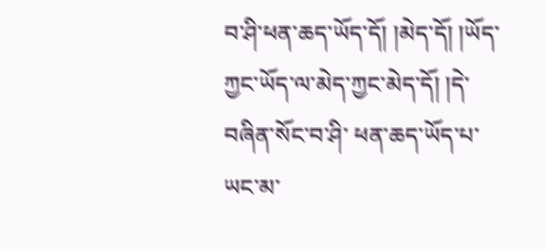བ་ཤི་ཕན་ཆད་ཡོད་དོ། །མེད་དོ། །ཡོད་ཀྱང་ཡོད་ལ་མེད་ཀྱང་མེད་དོ། །དེ་བཞིན་སོང་བ་ཤི་ ཕན་ཆད་ཡོད་པ་ཡང་མ་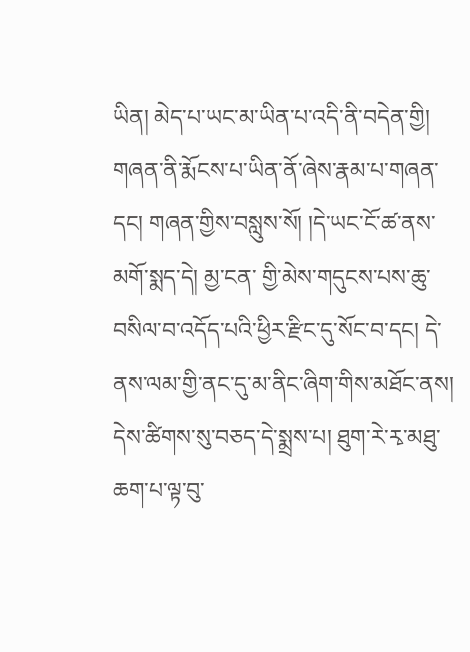ཡིན། མེད་པ་ཡང་མ་ཡིན་པ་འདི་ནི་བདེན་གྱི། གཞན་ནི་རྨོངས་པ་ཡིན་ནོ་ཞེས་རྣམ་པ་གཞན་དང། གཞན་གྱིས་བསླུས་སོ། །དེ་ཡང་ངོ་ཚ་ནས་མགོ་སྨད་དེ། མྱ་ངན་ གྱི་མེས་གདུངས་པས་ཆུ་བསིལ་བ་འདོད་པའི་ཕྱིར་རྫིང་དུ་སོང་བ་དང། དེ་ནས་ལམ་གྱི་ནང་དུ་མ་ནིང་ཞིག་གིས་མཐོང་ནས། དེས་ཚིགས་སུ་བཅད་དེ་སྨྲས་པ། ཐུག་རེ་རྭ་མཐུ་ཆག་པ་ལྟ་བུ་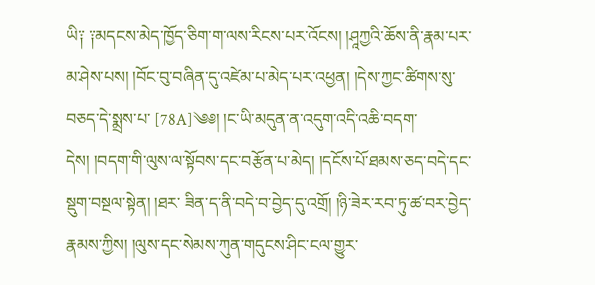ཡི༑ ༑མདངས་མེད་ཁྱོད་ཅིག་ག་ལས་རིངས་པར་འོངས། །ཤཱཀྱའི་ཆོས་ནི་རྣམ་པར་མ་ཤེས་པས། །བོང་བུ་བཞིན་དུ་འཛེམ་པ་མེད་པར་འཕྱན། །དེས་ཀྱང་ཚིགས་སུ་བཅད་དེ་སྨྲས་པ་ [78A]༄༅། །ང་ཡི་མདུན་ན་འདུག་འདི་འཆི་བདག་དེས། །བདག་གི་ལུས་ལ་སྟོབས་དང་བརྩོན་པ་མེད། །དངོས་པོ་ཐམས་ཅད་བདེ་དང་སྡུག་བསྔལ་སྟེན། །ཐར་ ཟིན་ད་ནི་བདེ་བ་བྱེད་དུ་འགྲོ། །ཉི་ཟེར་རབ་ཏུ་ཚ་བར་བྱེད་རྣམས་ཀྱིས། །ལུས་དང་སེམས་ཀུན་གདུངས་ཤིང་ངལ་གྱུར་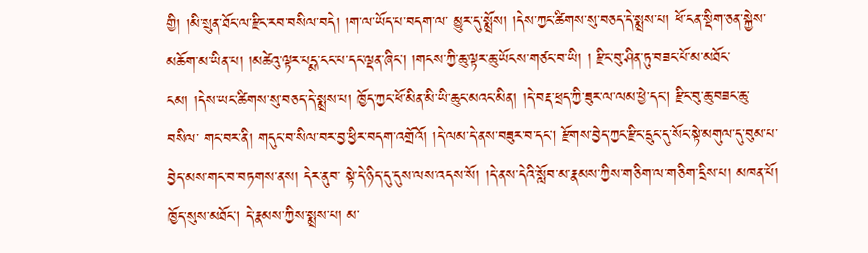གྱི། །མི་སྲུན་ཐོང་ལ་རྫིང་རབ་བསིལ་བདེ། །ག་ལ་ཡོད་པ་བདག་ལ་ མྱུར་དུ་སྨྲོས། །དེས་ཀྱང་ཚིགས་སུ་བཅད་དེ་སྨྲས་པ། ཕོ་ངན་སྡིག་ཅན་སྐྱེས་མཆོག་མ་ཡིན་པ། །མཚེའུ་ལྟར་པདྨ་ངང་པ་དང་ལྡན་ཞིང། །གངས་ཀྱི་ཆུ་ལྟར་ཆུ་ཡོངས་གཙང་བ་ཡི། ། རྫིང་བུ་ཤིན་ཏུ་བཟང་པོ་མ་མཐོང་ངམ། །དེས་ཡང་ཚིགས་སུ་བཅད་དེ་སྨྲས་པ། ཁྱོད་ཀྱང་ཕོ་མིན་མི་ཡི་ཆུང་མའང་མིན། །དེ་བརྡ་ཕྲད་ཀྱི་ཟུར་ལ་ལམ་ཕྱེ་དང། རྫིང་བུ་ཆུ་བཟང་ཆུ་བསིལ་ གང་བར་ནི། གདུང་བ་སིལ་བར་བྱ་ཕྱིར་བདག་འགྲོའོ། །དེ་ལམ་དེ་ནས་བཟུར་བ་དང། རྫོགས་བྱེད་ཀྱང་རྫིང་དྲུང་དུ་སོང་སྟེ་མགུལ་དུ་བུམ་པ་བྱེད་མས་གང་བ་བཏགས་ནས། དེར་ནུབ་ སྟེ་དེ་ཉིད་དུ་དུས་ལས་འདས་སོ། །དེ་ནས་དེའི་སློབ་མ་རྣམས་ཀྱིས་གཅིག་ལ་གཅིག་དྲིས་པ། མཁན་པོ། ཁྱོད་སུས་མཐོང། དེ་རྣམས་ཀྱིས་སྨྲས་པ། མ་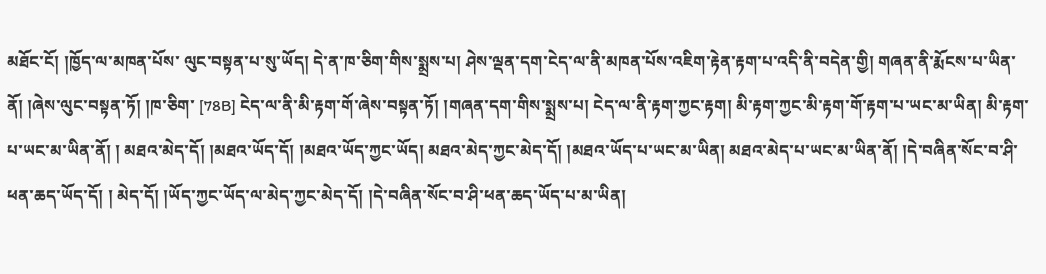མཐོང་ངོ། །ཁྱོད་ལ་མཁན་པོས་ ལུང་བསྟན་པ་སུ་ཡོད། དེ་ན་ཁ་ཅིག་གིས་སྨྲས་པ། ཤེས་ལྡན་དག་ངེད་ལ་ནི་མཁན་པོས་འཇིག་རྟེན་རྟག་པ་འདི་ནི་བདེན་གྱི། གཞན་ནི་རྨོངས་པ་ཡིན་ནོ། །ཞེས་ལུང་བསྟན་ཏོ། །ཁ་ཅིག་ [78B] ངེད་ལ་ནི་མི་རྟག་གོ་ཞེས་བསྟན་ཏོ། །གཞན་དག་གིས་སྨྲས་པ། ངེད་ལ་ནི་རྟག་ཀྱང་རྟག། མི་རྟག་ཀྱང་མི་རྟག་གོ་རྟག་པ་ཡང་མ་ཡིན། མི་རྟག་པ་ཡང་མ་ཡིན་ནོ། ། མཐའ་མེད་དོ། །མཐའ་ཡོད་དོ། །མཐའ་ཡོད་ཀྱང་ཡོད། མཐའ་མེད་ཀྱང་མེད་དོ། །མཐའ་ཡོད་པ་ཡང་མ་ཡིན། མཐའ་མེད་པ་ཡང་མ་ཡིན་ནོ། །དེ་བཞིན་སོང་བ་ཤི་ཕན་ཆད་ཡོད་དོ། ། མེད་དོ། །ཡོད་ཀྱང་ཡོད་ལ་མེད་ཀྱང་མེད་དོ། །དེ་བཞིན་སོང་བ་ཤི་ཕན་ཆད་ཡོད་པ་མ་ཡིན།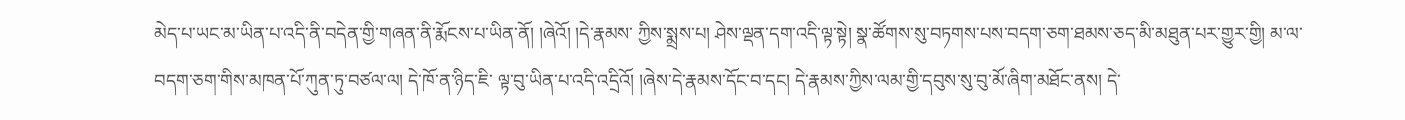མེད་པ་ཡང་མ་ཡིན་པ་འདི་ནི་བདེན་གྱི་གཞན་ནི་རྨོངས་པ་ཡིན་ནོ། །ཞེའོ། །དེ་རྣམས་ ཀྱིས་སྨྲས་པ། ཤེས་ལྡན་དག་འདི་ལྟ་སྟེ། སྣ་ཚོགས་སུ་བཏགས་པས་བདག་ཅག་ཐམས་ཅད་མི་མཐུན་པར་གྱུར་གྱི། མ་ལ་བདག་ཅག་གིས་མཁན་པོ་ཀུན་ཏུ་བཙལ་ལ། དེ་ཁོ་ན་ཉིད་ཇི་ ལྟ་བུ་ཡིན་པ་འདི་འདྲིའོ། །ཞེས་དེ་རྣམས་དོང་བ་དང། དེ་རྣམས་ཀྱིས་ལམ་གྱི་དབུས་སུ་བུ་མོ་ཞིག་མཐོང་ནས། དེ་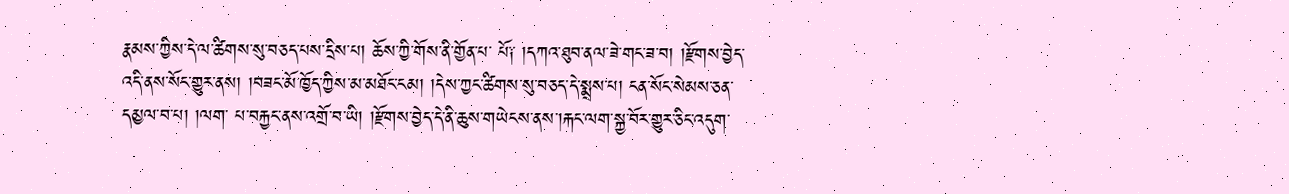རྣམས་ཀྱིས་དེ་ལ་ཚིགས་སུ་བཅད་པས་དྲིས་པ། ཆོས་ཀྱི་གོས་ནི་གྱོན་པ་ པོ༑ །དཀའ་ཐུབ་ནལ་ཟེ་གང་ཟ་བ། །རྫོགས་བྱེད་འདི་ནས་སོང་གྱུར་ནས། །བཟང་མོ་ཁྱོད་ཀྱིས་མ་མཐོང་ངམ། །དེས་ཀྱང་ཚིགས་སུ་བཅད་དེ་སྨྲས་པ། ངན་སོང་སེམས་ཅན་དམྱལ་བ་པ། །ལག་ པ་བརྐྱང་ནས་འགྲོ་བ་ཡི། །རྫོགས་བྱེད་དེ་ནི་ཆུས་གཡེངས་ནས་།རྐང་ལག་སྐྱ་བོར་གྱུར་ཅིང་འདུག་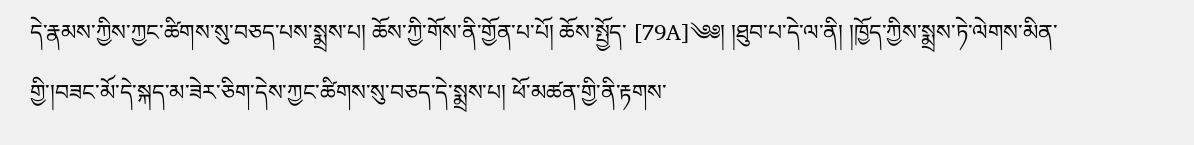དེ་རྣམས་ཀྱིས་ཀྱང་ཚིགས་སུ་བཅད་པས་སྨྲས་པ། ཆོས་ཀྱི་གོས་ནི་གྱོན་པ་པོ། ཆོས་སྤྱོད་ [79A]༄༅། །ཐུབ་པ་དེ་ལ་ནི། །ཁྱོད་ཀྱིས་སྨྲས་ཏེ་ལེགས་མིན་གྱི་།བཟང་མོ་དེ་སྐད་མ་ཟེར་ཅིག་དེས་ཀྱང་ཚིགས་སུ་བཅད་དེ་སྨྲས་པ། ཕོ་མཚན་གྱི་ནི་རྟགས་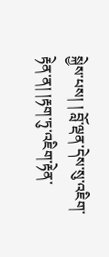སྐྱེས་པས། ། བློ་ལྡན་དེས་སུ་འཇིག་རྟེན་ན། །རྟག་ཏུ་འཇིག་རྟེན་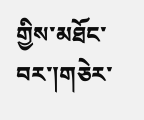གྱིས་མཐོང་བར་།གཅེར་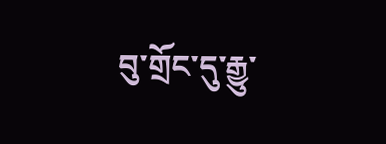བུ་གྲོང་དུ་རྒྱུ་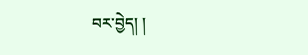བར་བྱེད། །